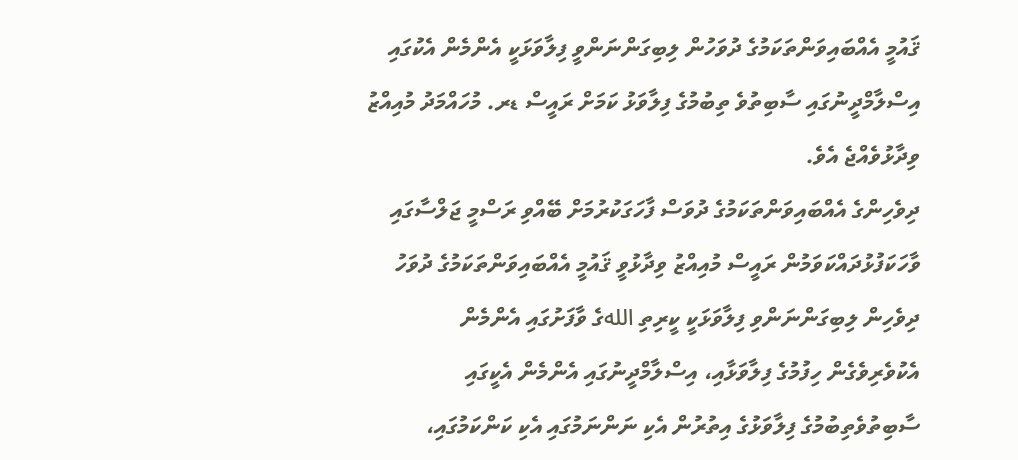ޤައުމީ އެއްބައިވަންތަކަމުގެ ދުވަހުން ލިބިގަންނަންވީ ފިލާވަޅަކީ އެންމެން އެކުގައި އިސްލާމްދީނުގައި ސާބިތުވެ ތިބުމުގެ ފިލާވަޅު ކަމަށް ރައީސް ޑރ. މުހައްމަދު މުއިއްޒު ވިދާޅުވެއްޖެ އެވެ.
ދިވެހިންގެ އެއްބައިވަންތަކަމުގެ ދުވަސް ފާހަގަކުރުމަށް ބޭއްވި ރަސްމީ ޖަލްސާގައި ވާހަކަފުޅުދައްކަވަމުން ރައީސް މުއިއްޒު ވިދާޅުވީ ޤައުމީ އެއްބައިވަންތަކަމުގެ ދުވަހު ދިވެހިން ލިބިގަންނަންވި ފިލާވަޅަކީ ކީރިތި اللهގެ ވާފަށުގައި އެންމެން އެކުވެރިވެގެން ހިފުމުގެ ފިލާވަޅާއި، އިސްލާމްދީނުގައި އެންމެން އެކީގައި ސާބިތުވެތިބުމުގެ ފިލާވަޅުގެ އިތުރުން އެކި ނަންނަމުގައި އެކި ކަންކަމުގައި،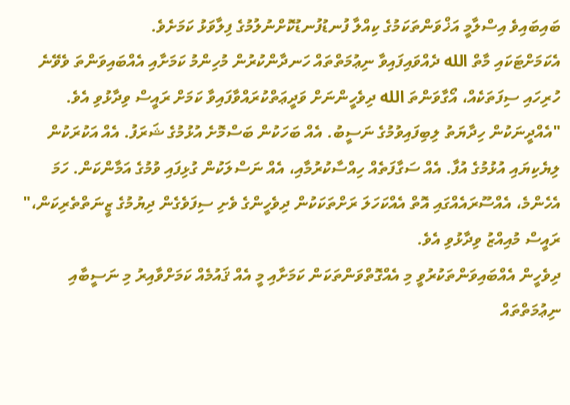ބައިބައިވެ އިސްލާމީ އަޚްވަންތަކަމުގެ ކިއްލާ ފުނޑުފުނޑުކޮށްނުލުމުގެ ފިލާވަޅު ކަމަށެވެ.
އެކަމަށްޓަކައި މާތް الله ދެއްވައިފައިވާ ނިޢުމަތްތައް ހަނދާންކުރުން މުހިންމު ކަމަށާއި އެއްބައިވަންތަ ވެވޭނެ ހުރިހައި ސިފަތަކެއް، އޯގާވަންތަ الله ދިވެހީންނަށް ވަދީޢަތްކުރައްވާފައިވާ ކަމަށް ރައީސް ވިދާޅުވި އެވެ.
"އެއްދީނަކުން ހިދާޔަތު ލިބިފައިވުމުގެ ނަސީބު. އެއް ބަހަކުން ބަސްމޮށެ އުޅުމުގެ ޝަރަފު. އެއް އަކުރަކުން ލިޔެކިޔައި އުޅުމުގެ އުފާ. އެއް ސަގާފަތެއް ހިއްސާކުރުމާއި، އެއް ނަސްލަކުން ގުޅިފައި ވުމުގެ އަމާންކަން. ހަމަ އެހެންމެ، އެއްސޫރައެއްގައި އޮތް އެއްކަހަލަ ރަށްތަކަކުން ދިވެހީންގެ ވެށި ސިފަވެގެން ދިޔުމުގެ ޒީނަތްތެރިކަން،" ރައީސް މުއިއްޒު ވިދާޅުވި އެވެ.
ދިވެހީން އެއްބައިވަންތަކުރުވީ މި އެއްގޮތްވަންތަކަން ކަމަށާއި މީ އެއް ޤައުމެއް ކަމަށްވާއިރު މި ނަސީބާއި ނިޢުމަތްތައް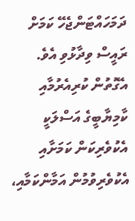ދަމަހައްޓަންޖެހޭ ކަމަށް ރައީސް ވިދާޅުވި އެވެ. އެގޮތުން ކުރިއެރުމާއި ކާމިޔާބީގެ އަސްލަކީ އެކުވެރިކަން ކަމަށާއި އެކުވެރިވުމުން އަމާންކަމާއި،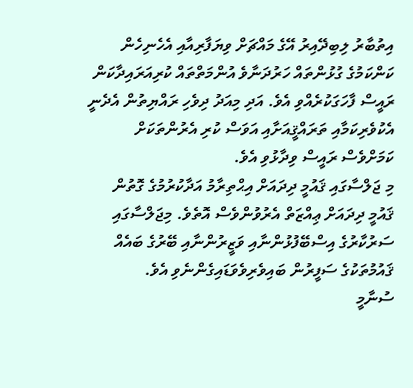އިތުބާރު ލިބިދޭއިރު އޭގެ މައްޗަށް ވިޔަފާރިއާއި އެހެނިހެން ކަންކަމުގެ ގުޅުންތައް ހަރުދަނާވެ އުންމަތްތައް ކުރިއަރައިދާކަން ރައީސް ފާހަގަކުރެއްވި އެވެ. އަދި މިއަދު ދިވެހި ރައްޔިތުން އެދެނީ އެކުވެރިކަމާއި ތަރައްޤީއަށާއި އަވަސް ކުރި އެރުންތަކަށް ކަމަށްވެސް ރައީސް ވިދާޅުވި އެވެ.
މި ޖަލްސާގައި ޤައުމީ ދިދައަށް އިޙްތިރާމު އަދާކުރުމުގެ ގޮތުން ޤައުމީ ދިދައަށް ޢިއްޒަތް އެރުވުންވެސް އޮތެވެ. މިޖަލްސާގައި ސަރުކާރުގެ އިސްބޭފުޅުންނާއި ވަޒީރުންނާއި ބޭރުގެ ބައެއް ޤައުމުތަކުގެ ސަފީރުން ބައިވެރިވެވަޑައިގެންނެވި އެވެ.
ސުނާމީ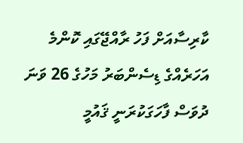ކާރިސާއަށް ފަހު ރާއްޖޭގައި ކޮންމެ އަހަރެއްގެ ޑިސެންބަރު މަހުގެ 26 ވަނަ ދުވަސް ފާހަގަކުރަނީ ޤައުމީ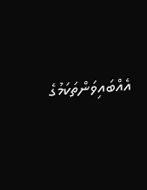އެއްބައިވަންތަކަމުގެ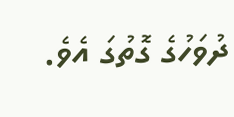ދުވަހުގެ ގޮތުގަ އެވެ.